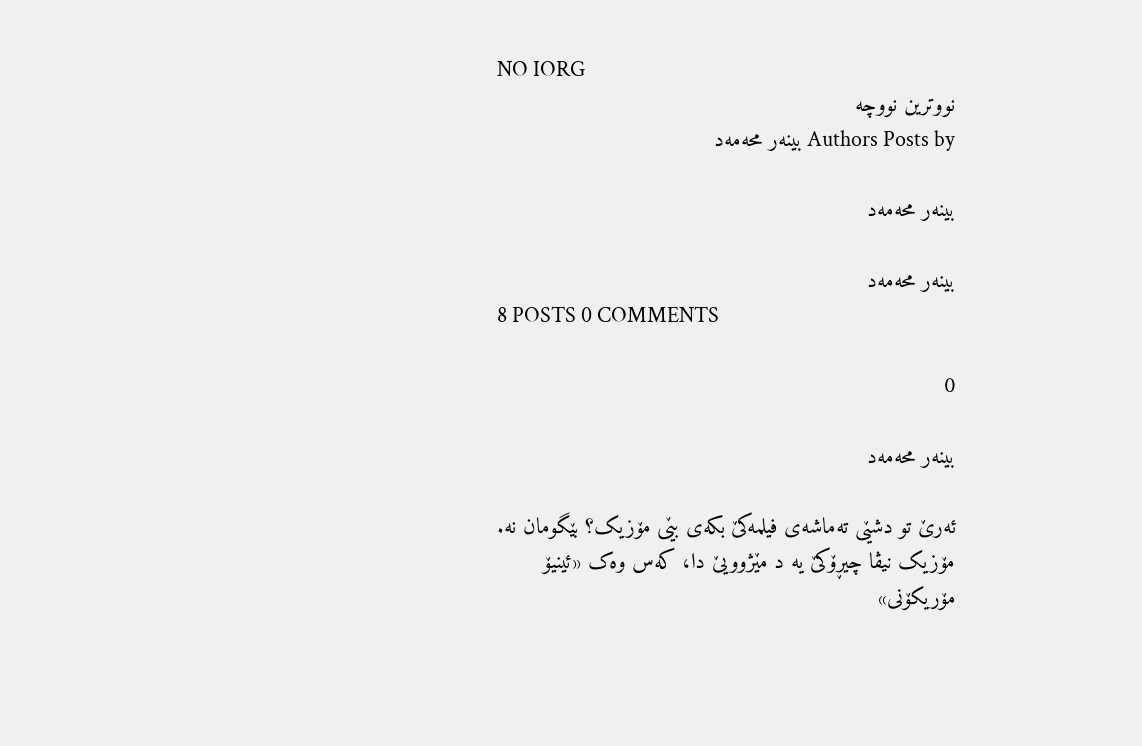NO IORG
نووترين نووچه
Authors Posts by بینەر محەمەد

بینەر محەمەد

بینەر محەمەد
8 POSTS 0 COMMENTS

0

بینەر محەمەد

ئەرێ تو دشێی تەماشەی فیلمەکێ بکەی بێی مۆزیک؟ بێگومان نە. مۆزیک نیڤا چیڕۆکێ یە د مێژوویێ دا، کەس وەک «ئینیۆ مۆریکۆنی»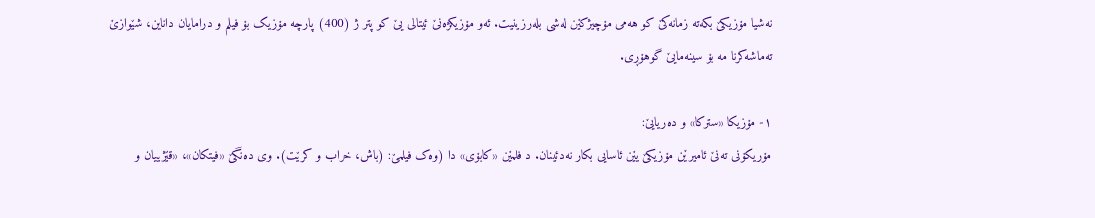نەشیا مۆزیکێ بکەتە زمانەکێ کو هەمی مۆچیژکێن لەشی بلەرزینیت. ئەو مۆزیكژەنێ ئیتالی یێ کو پتر ژ (400) پارچە مۆزیک بۆ فیلم و درامایان داناین، شێوازێ تەماشەکرنا مە بۆ سینەمایێ گوهۆڕی.

١- مۆزیکا «سترکا» و دەریایێ:
مۆریکۆنی تەنێ ئامیرێن مۆزیکێ یێن ئاسایی بکار نەدئینان. د فلمێن «کابۆی» دا (وەک فیلمێ: (باش، خراب و کرێت). وی دەنگێ «فیتکان»، «قێژییان و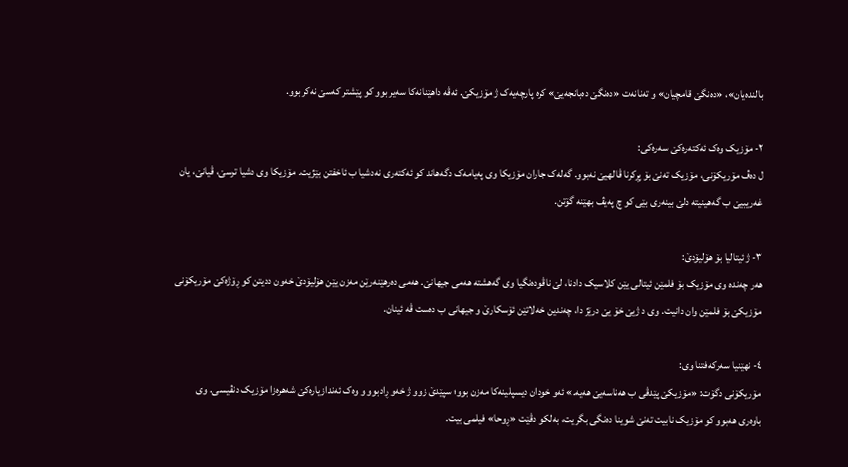بالندەیان»، «دەنگێ قامچیان» و تەنانەت «دەنگێ دەبانجەیێ» کرە پارچەیەک ژ مۆزیکێ. ئەڤە داهێنانەکا سەیر بوو کو پێشتر کەسێ نەکربوو.

٢- مۆزیک وەک ئەکتەرەکێ سەرەکی:
ل دەڤ مۆریکۆنی، مۆزیک تەنێ بۆ پڕکرنا ڤالهیێ نەبوو. گەلەک جاران مۆزیکا وی پەیامەک دگەهاند کو ئەکتەری نەدشیا ب ئاخفتن بێژیت. مۆزیکا وی دشیا ترسێ، ڤیانێ، یان غەریبیێ ب گەهینیتە دلێ بینەری بێی کو چ پەیڤ بهێنە گۆتن.

٣- ژ ئیتالیا بۆ هۆلیۆدێ:
هەر چەندە وی مۆزیک بۆ فلمێن ئیتالی یێن کلاسیک دادنا، لێ ناڤودەنگیا وی گەهشتە هەمی جیهانێ. هەمی دەرھێنەرێن مەزن یێن هۆلیۆدێ خەون ددیتن کو ڕۆژەکێ مۆریکۆنی مۆزیکێ بۆ فلمێن وان دانیت. وی د ژیێ خۆ یێ درێژ دا، چەندین خەلاتێن ئۆسکارێ و جیهانی ب دەست ڤە ئینان.

٤- نهێنیا سەرکەفتنا وی:
مۆریکۆنی دگۆت: «مۆزیکێ پێدڤی ب هەناسەیێ هەیە.» ئەو خودان دیسپلینەکا مەزن بوو؛ سپێدێ زوو ژ خەو ڕادبوو و وەک ئەندازیارەکێ شەهرەزا مۆزیک دنڤیسی. وی باوەری هەبوو کو مۆزیک نابیت تەنێ شوینا دەنگی بگریت، بەلکو دڤێت «ڕوحا» فیلمی بیت.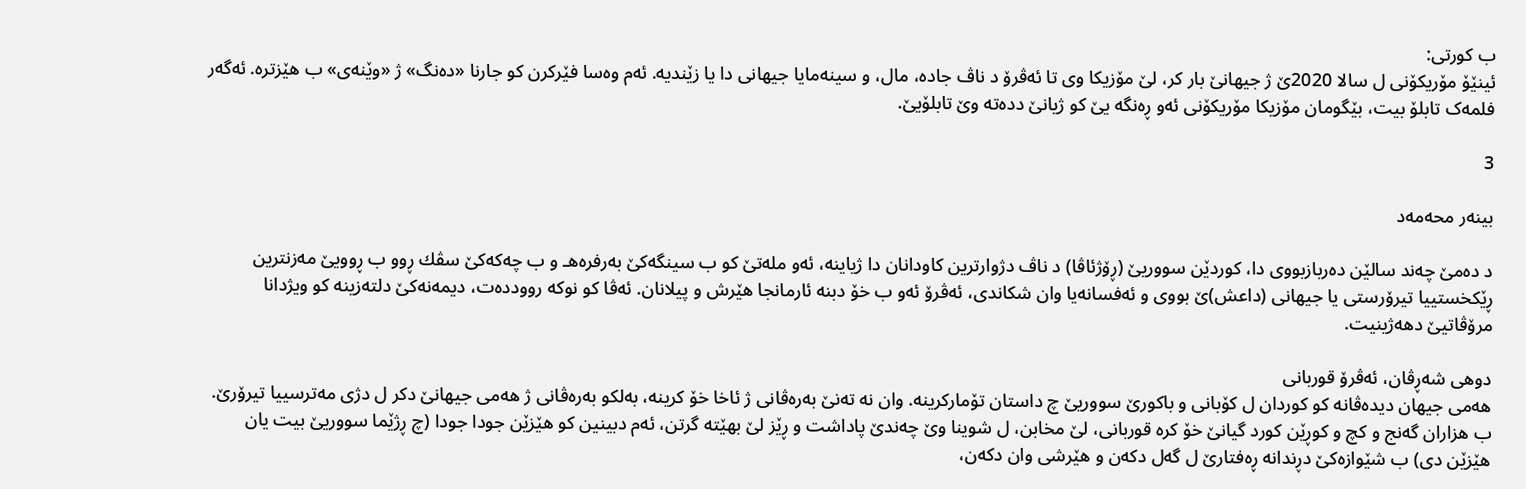ب کورتی:
ئینێۆ مۆریکۆنی ل سالا 2020ێ ژ جیهانێ بار کر، لێ مۆزیکا وی تا ئەڤرۆ د ناڤ جادە، مال، و سینەمایا جیهانی دا یا زێندیە. ئەم وەسا فێرکرن کو جارنا «دەنگ» ژ «وێنەی» ب هێزترە. ئەگەر فلمەک تابلۆ بیت، بێگومان مۆزیکا مۆریکۆنی ئەو ڕەنگە یێ کو ژیانێ ددەتە وێ تابلۆیێ.

3

بینەر محەمەد

د دەمێ چەند سالێن دەربازبووی دا، كوردێن سووریێ (ڕۆژئاڤا) د ناڤ دژوارترین كاودانان دا ژیاینە، ئەو ملەتێ كو ب سینگەكێ بەرفرەهـ و ب چەكەكێ سڤك ڕوو ب ڕوویێ مەزنترین ڕێكخستییا تیرۆرستی یا جیهانی (داعش)ێ بووی و ئەفسانەیا وان شكاندی، ئەڤرۆ ئەو ب خۆ دبنە ئارمانجا هێرش و پیلانان. ئەڤا كو نوكە رووددەت، دیمەنەكێ دلتەزینە كو ویژدانا مرۆڤاتیێ دهەژینیت.

دوهی شەڕڤان، ئەڤرۆ قوربانی
هەمی جیهان دیدەڤانە كو كوردان ل كۆبانی و باكورێ سووریێ چ داستان تۆماركرینە. وان نە تەنێ بەرەڤانی ژ ئاخا خۆ كرینە، بەلكو بەرەڤانی ژ هەمی جیهانێ دكر ل دژی مەترسییا تیرۆرێ. ب هزاران گەنج و كچ و كوڕێن كورد گیانێ خۆ كرە قوربانی، لێ مخابن، ل شوینا وێ چەندێ پاداشت و ڕێز لێ بهێتە گرتن، ئەم دبینین كو هێزێن جودا جودا (چ ڕژێما سووریێ بیت یان هێزێن دی) ب شێوازەكێ دڕندانە ڕەفتارێ ل گەل دكەن و هێرشی وان دكەن،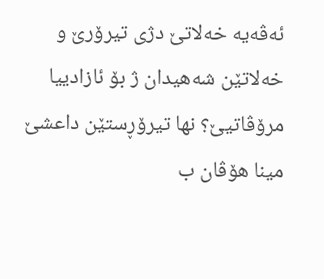ئەڤەیە خەلاتێ دژی تیرۆرێ و خەلاتێن شەهیدان ژ بۆ ئازادییا مرۆڤاتیێ؟ نها تیرۆڕستێن داعشێ مینا هۆڤان ب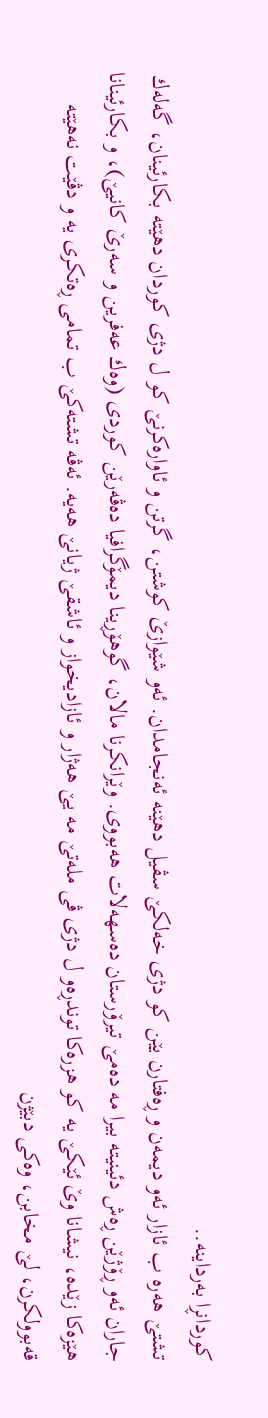كوردانڕا بەرداینە..
تشتێ هەرە ب ئازار ئەو دیمەن و ڕەفتارن یێن كو دژی خەلكێ سڤیل دهێنە ئەنجامدان. ئەو شێوازێ كوشتن، گرتن و ئاوارەكرنێ كو ل دژی كوردان دهێتە بكارئینان، گەلەك جاران ئەو ڕۆژێن ڕەش دئینیتە بیرا مە دەمێ تیرۆرستان دەسهەلات هەبووی. وێرانكرنا مالان، گوهۆڕینا دیمۆگرافیا دەڤەرێن كوردی (وەك عەفرین و سەرێ كانیێ)، و بكارئینانا هێزەكا زێدە، نیشانا وێ ئێكێ یە كو هزرەكا توندڕەو ل دژی ڤی ملەتێ مە یێ هەژار و ئازادیخواز و ئاشقێ ژیانێ هەیە. ئەڤە تشتەكێ ب تمامی ڕەتكری یە و دڤێت نەهێتە قەبوولكرن، لێ مخابن، وەكی دبێژن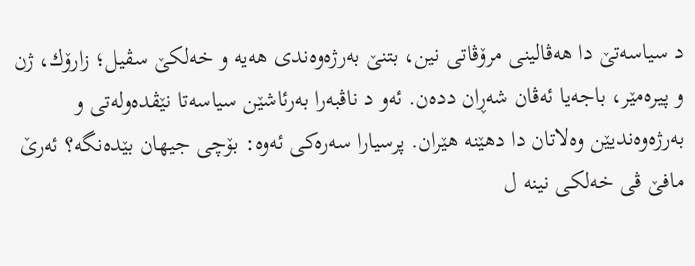د سیاسەتێ دا هەڤالینی مرۆڤاتی نین، بتنێ بەرژەوەندی هەیە و خەلكێ سڤیل؛ زارۆك، ژن و پیرەمێر، باجەیا ئەڤان شەڕان ددەن. ئەو د ناڤبەرا بەرئاشێن سیاسەتا نێڤدەولەتی و بەرژەوەندیێن وەلاتان دا دهێنە هێران. پرسیارا سەرەكی ئەوە: بۆچی جیهان بێدەنگە؟ ئەرێ مافێ ڤی خەلكی نینە ل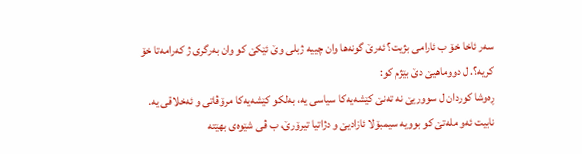سەر ئاخا خۆ ب ئارامی بژیت؟ ئەرێ گونەها وان چییە ژبلی وێ ئێكێ كو وان بەرگری ژ كەرامەتا خۆ كریە؟. ل دووماهیێ دێ بێژم كو:
ڕەوشا كوردان ل سووریێ نە تەنێ كێشەیەكا سیاسی یە، بەلكو كێشەیەكا مرۆڤاتی و ئەخلاقی یە. نابیت ئەو ملەتێ كو بوویە سیمبۆلا ئازادیێ و دژاتیا تیرۆرێ، ب ڤی شێوەی بهێتە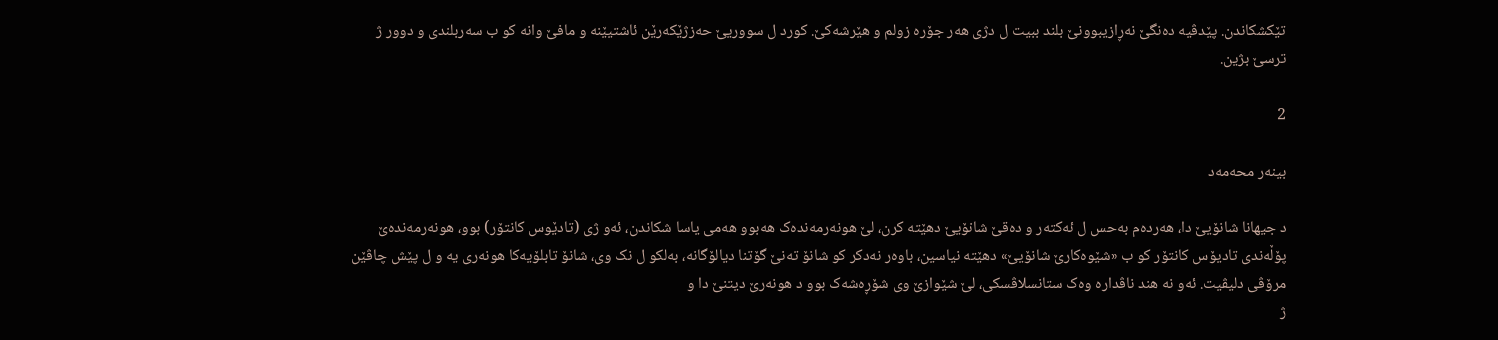تێكشكاندن. پێدڤیە دەنگێ نەڕازیبوونێ بلند ببیت ل دژی هەر جۆرە زولم و هێرشەكێ. كورد ل سووریێ حەزژێكەرێن ئاشتیێنە و مافێ وانە كو ب سەربلندی و دوور ژ ترسێ بژین.

2

بینەر محەمەد

د جیھانا شانۆیێ دا، ھەردەم بەحس ل ئەکتەر و دەقێ شانۆیێ دھێتە کرن، لێ ھونەرمەندەک ھەبوو ھەمی یاسا شکاندن، ئەو ژی (تادێوس کانتۆر) بوو، ھونەرمەندەێ پۆڵەندی تادیۆس کانتۆر کو ب «شێوەکارێ شانۆیێ» دھێتە نیاسین، باوەر نەدکر کو شانۆ تەنێ گۆتنا دیالۆگانە، بەلکو ل نک وی، شانۆ تابلۆیەکا ھونەری یە و ل پێش چاڤێن مرۆڤی دلیڤیت. ئەو نە هند ناڤدارە وەک ستانسلاڤسکی، لێ شێوازێ وی شۆڕەشەک بوو د ھونەرێ دیتنێ دا و
ژ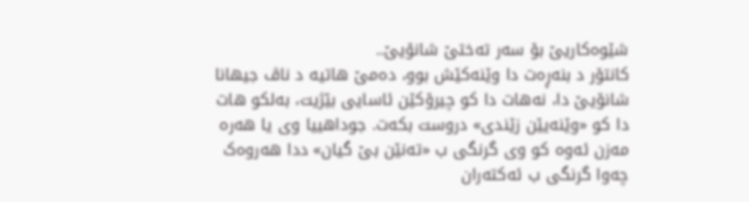شێوەکاریێ بۆ سەر تەختێ شانۆیێ..
کانتۆر د بنەڕەت دا وێنەکێش بوو، دەمێ ھاتیە د ناڤ جیھانا شانۆیێ دا، نەهات دا کو چیرۆکێن ئاسایی بێژیت، بەلکو ھات دا کو «وێنەیێن زێندی» دروست بکەت. جوداهییا وی یا ھەرە مەزن ئەوە کو وی گرنگی ب «تەنێن بێ گیان» ددا ھەروەک چەوا گرنگی ب ئەکتەران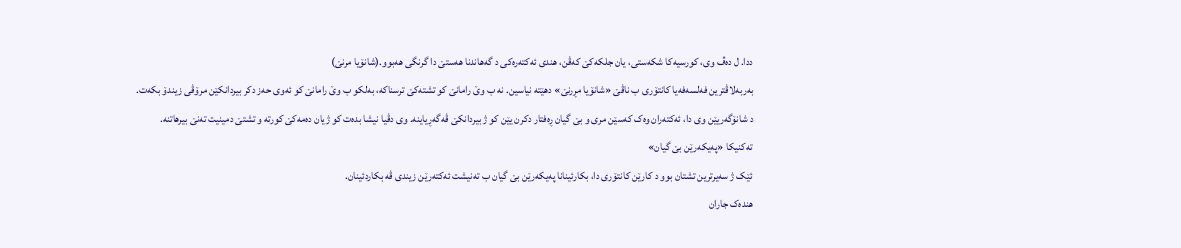ددا. ل دەڤ وی، کورسیەکا شکەستی، یان جلکەکێ کەڤن، ھندی ئەکتەرەکی د گەھاندنا ھەستێ دا گرنگی هەبوو.(شانۆیا مرنێ)
بەربەلاڤترین فەلسەفەیا کانتۆری ب ناڤێ «شانۆیا مڕرنێ» دھێتە نیاسین. نە ب وێ رامانێ کو تشتەکێ ترسناکە، بەلکو ب وێ رامانێ کو ئەوی حەز دکر بیردانکێن مرۆڤی زیندۆ بکەت.
د شانۆگەریێن وی دا، ئەکتەران وەک کەسێن مری و بێ گیان ڕەفتار دکرن یێن کو ژ بیردانکێ ڤەگەڕیاینە. وی دڤیا نیشا بدەت کو ژیان دەمەکێ کورتە و تشتێ دمینیت تەنێ بیرهاتنە.
تەکنیکا «پەیکەرێن بێ گیان»
ئێک ژ سەیرترین تشتان بوو د کارێن کانتۆری دا، بکارئینانا پەیکەرێن بێ گیان ب تەنیشت ئەکتەرێن زیندی ڤە بکاردئینان.
هندەک جاران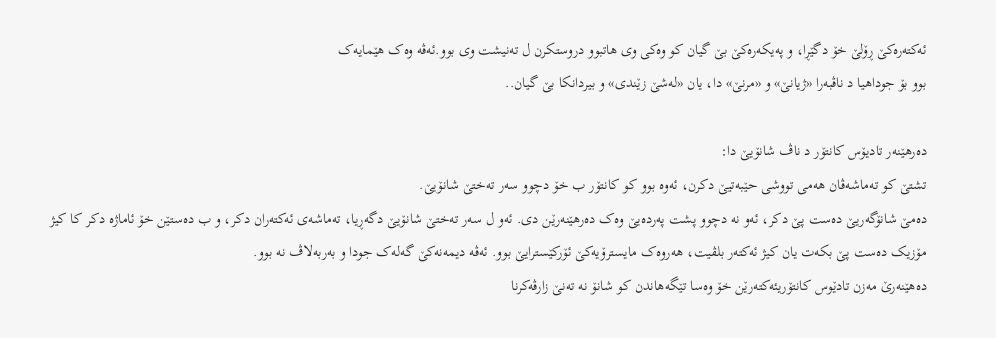ئەکتەرەکێ ڕۆلێ خۆ دگێڕا، و پەیکەرەکێ بێ گیان کو وەکی وی ھاتبوو دروستکرن ل تەنیشت وی بوو.ئەڤە وەک هێمایەک
بوو بۆ جوداهیا د ناڤبەرا «ژیانێ» و «مرنێ» دا، یان «لەشێ زێندی» و بیردانکا بێ گیان..

دەرھێنەر تادیۆس کانتۆر د ناڤ شانۆیێ دا:
تشتێ کو تەماشەڤان ھەمی تووشی حێبەتیێ دکرن، ئەوە بوو کو کانتۆر ب خۆ دچوو سەر تەختێ شانۆیێ.
دەمێ شانۆگەریێ دەست پێ دکر، ئەو نە دچوو پشت پەردەیێ وەک دەرھێنەرێن دی. ئەو ل سەر تەختێ شانۆیێ دگەڕیا، تەماشەی ئەکتەران دکر، و ب دەستێن خۆ ئاماژە دکر کا کیژ مۆزیک دەست پێ بکەت یان کیژ ئەکتەر بلڤیت، ھەروەک مایسترۆیەکێ ئۆرکێسترایێ بوو. ئەڤە دیمەنەکێ گەلەک جودا و بەربەلاڤ نە بوو.
دەهێنەرێ مەزن تادێوس کانتۆریئەکتەرێن خۆ وەسا تێگەهاندن کو شانۆ نە تەنێ زارڤەکرنا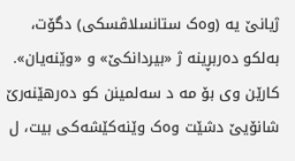ژیانێ یە (وەک ستانسلاڤسکی) دگۆت، بەلکو دەربڕینە ژ «بیردانکێ» و «وێنەیان». کارێن وی بۆ مە د سەلمینن کو دەرھێنەرێ شانۆیێ دشێت وەک وێنەکێشەکی بیت، ل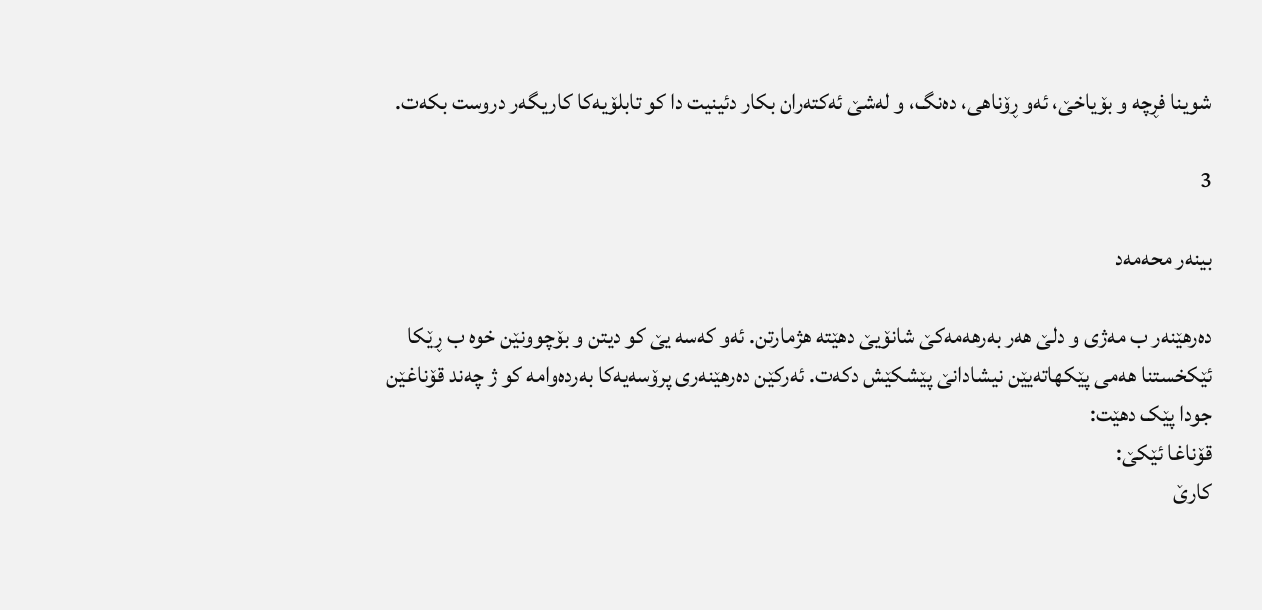شوینا فڕچە و بۆیاخێ، ئەو ڕۆناهی، دەنگ، و لەشێ ئەکتەران بکار دئینیت دا کو تابلۆیەکا کاریگەر دروست بکەت.

3

بینەر محەمەد

دەرھێنەر ب مەژی و دلێ ھەر بەرھەمەکێ شانۆیێ دھێتە ھژمارتن. ئەو کەسە یێ کو دیتن و بۆچوونێن خوە ب ڕێکا ئێکخستنا ھەمی پێکھاتەیێن نیشادانێ پێشکێش دکەت. ئەرکێن دەرھێنەری پرۆسەیەکا بەردەوامە کو ژ چەند قۆناغێن جودا پێک دھێت:
قۆناغا ئێکێ:
کارێ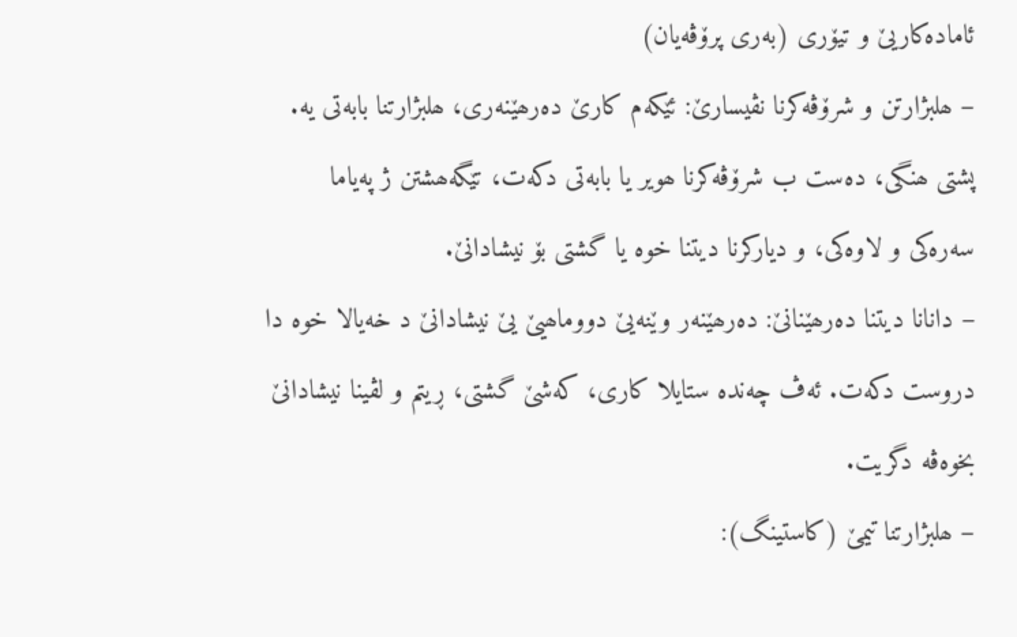ئامادەکاریێ و تیۆری (بەری پرۆڤەیان)
– ھلبژارتن و شرۆڤەکرنا نڤیسارێ: ئێکەم کارێ دەرھێنەری، ھلبژارتنا بابەتی یە. پشتی ھنگی، دەست ب شرۆڤەکرنا ھویر یا بابەتی دکەت، تێگەھشتن ژ پەیاما سەرەکی و لاوەکی، و دیارکرنا دیتنا خوە یا گشتی بۆ نیشادانێ.
– دانانا دیتنا دەرھێنانێ: دەرھێنەر وێنەیێ دووماھیێ یێ نیشادانێ د خەیالا خوە دا دروست دکەت. ئەڤ چەندە ستایلا کاری، کەشێ گشتی، ڕیتم و لڤینا نیشادانێ بخوەڤە دگریت.
– ھلبژارتنا تیمێ (کاستینگ):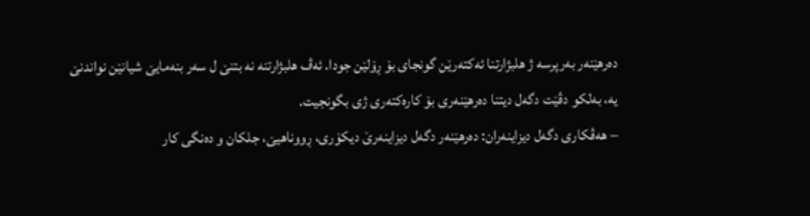دەرھێنەر بەرپرسە ژ ھلبژارتنا ئەکتەرێن گونجای بۆ ڕۆلێن جودا. ئەڤ ھلبژارتنە نە بتنێ ل سەر بنەمایێ شیانێن نواندنێ یە، بەلکو دڤێت دگەل دیتنا دەرھێنەری بۆ کارەکتەری ژی بگونجیت.
– ھەڤکاری دگەل دیزاینەران: دەرھێنەر دگەل دیزاینەرێ دیکۆری، ڕووناھیێ، جلکان و دەنگی کار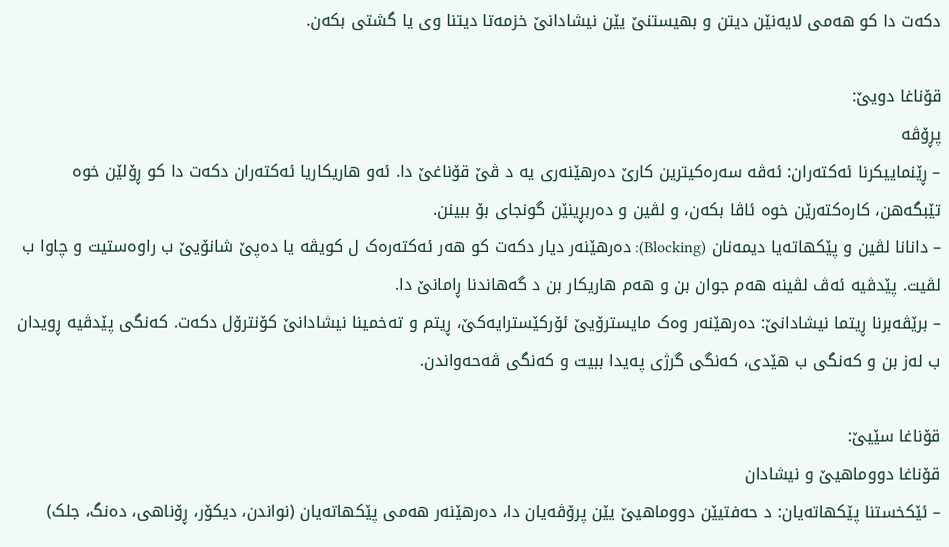دکەت دا کو ھەمی لایەنێن دیتن و بھیستنێ یێن نیشادانێ خزمەتا دیتنا وی یا گشتی بکەن.

قۆناغا دویێ:
پڕۆڤە
– ڕێنماییکرنا ئەکتەران: ئەڤە سەرەکیترین کارێ دەرھێنەری یە د ڤێ قۆناغێ دا. ئەو ھاریکاریا ئەکتەران دکەت دا کو ڕۆلێن خوە تێبگەھن، کارەکتەرێن خوە ئاڤا بکەن، و لڤین و دەربڕینێن گونجای بۆ ببینن.
– دانانا لڤین و پێکھاتەیا دیمەنان (Blocking): دەرھێنەر دیار دکەت کو ھەر ئەکتەرەک ل کویڤە یا دەپێ شانۆیێ ب راوەستیت و چاوا ب لڤیت. پێدڤیە ئەڤ لڤینە ھەم جوان بن و ھەم ھاریکار بن د گەھاندنا ڕامانێ دا.
– برێڤەبرنا ڕیتما نیشادانێ: دەرھێنەر وەک مایسترۆیێ ئۆرکێسترایەکێ، ڕیتم و تەخمینا نیشادانێ کۆنترۆل دکەت. کەنگی پێدڤیە ڕویدان ب لەز بن و کەنگی ب ھێدی، کەنگی گرژی پەیدا ببیت و کەنگی ڤەحەواندن.

قۆناغا سێیێ:
قۆناغا دووماھیێ و نیشادان
– ئێکخستنا پێکھاتەیان: د حەفتیێن دووماھیێ یێن پرۆڤەیان دا، دەرھێنەر ھەمی پێکھاتەیان (نواندن، دیکۆر، ڕۆناھی، دەنگ، جلک)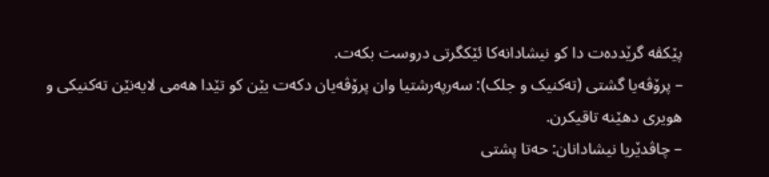پێکڤە گرێددەت دا کو نیشادانەکا ئێکگرتی دروست بکەت.
– پرۆڤەیا گشتی (تەکنیک و جلک): سەرپەرشتیا وان پرۆڤەیان دکەت یێن کو تێدا ھەمی لایەنێن تەکنیکی و ھویری دھێنە تاقیکرن.
– چاڤدێریا نیشادانان: حەتا پشتی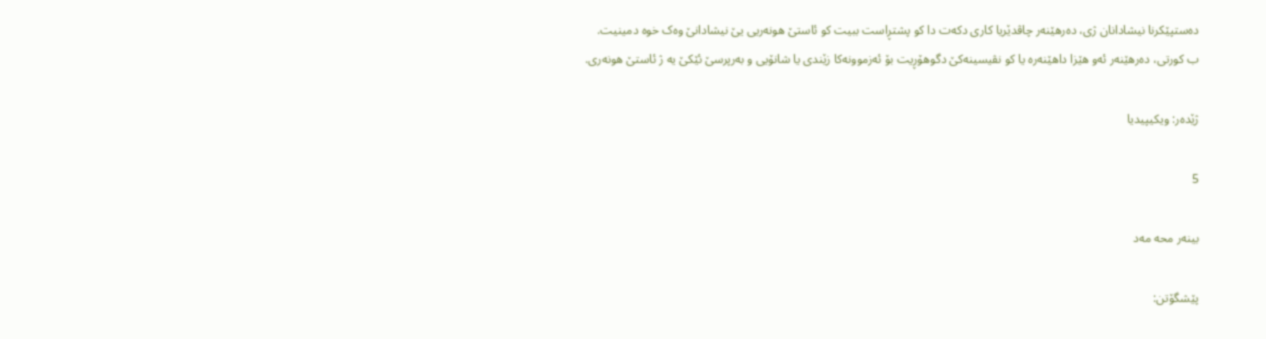دەستپێکرنا نیشادانان ژی، دەرھێنەر چاڤدێریا کاری دکەت دا کو پشتڕاست ببیت کو ئاستێ ھونەریی یێ نیشادانێ وەک خوە دمینیت.
ب کورتی، دەرھێنەر ئەو ھێزا داھێنەرە یا کو نڤیسینەکێ دگوھۆڕیت بۆ ئەزموونەکا زێندی یا شانۆیی و بەرپرسێ ئێکێ یە ژ ئاستێ ھونەری.

ژێدەر: ویکیپیدیا

5

بینەر محه مەد

پێشگۆتن: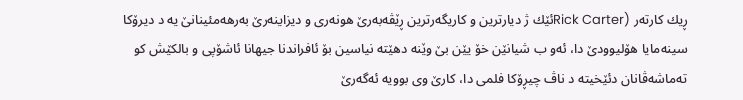ڕیك كارتەر (Rick Carterئێك ژ دیارترین و كاریگەرترین ڕێڤەبەرێ هونەری و دیزاینەرێ بەرهەمئینانێ یە د دیرۆكا سینەمایا هۆلیوودێ دا، ئەو ب شیانێن خۆ یێن بێ وێنە دهێتە نیاسین بۆ ئافراندنا جیهانا ئاشۆپی و بالكێش كو تەماشەڤانان دئێخیتە د ناڤ چیڕۆكا فلمی دا، كارێ وی بوویە ئەگەرێ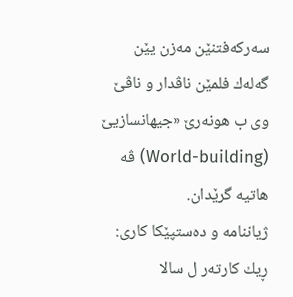سەركەفتنێن مەزن یێن گەلەك فلمێن ناڤدار و ناڤێ وی ب هونەرێ «جیهانسازیێ (World-building) ڤە هاتیە گرێدان.
ژیاننامە و دەستپێكا كاری:
ڕیك كارتەر ل سالا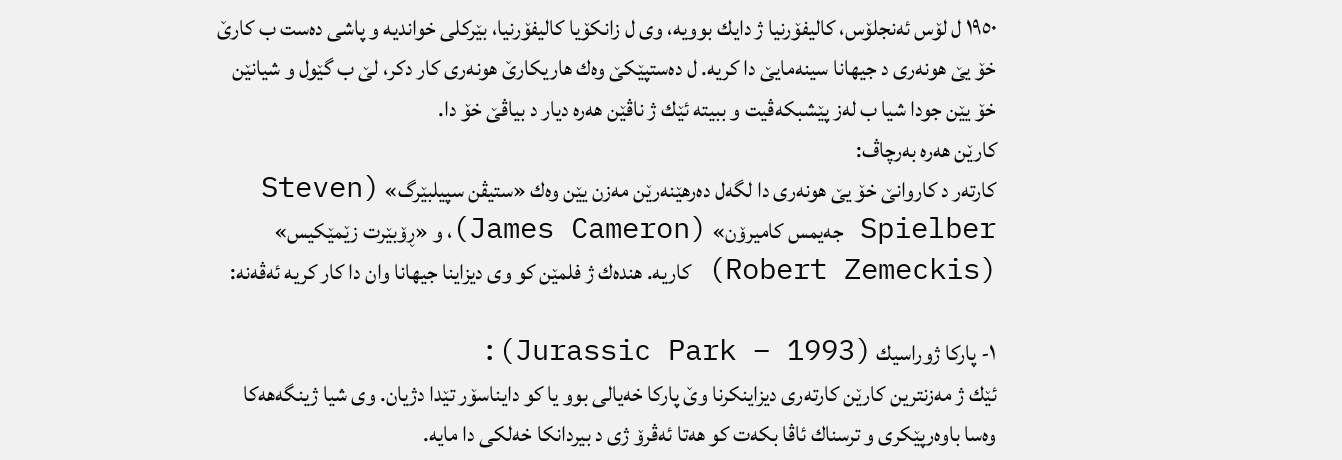١٩٥٠ ل لۆس ئەنجلۆس، كالیفۆرنیا ژ دایك بوویە، وی ل زانكۆیا كالیفۆرنیا، بێركلی خواندیە و پاشی دەست ب كارێ خۆ یێ هونەری د جیهانا سینەمایێ دا كریە. ل دەستپێكێ وەك هاریكارێ هونەری كار دكر، لێ ب گێول و شیانێن خۆ یێن جودا شیا ب لەز پێشبكەڤیت و ببیتە ئێك ژ ناڤێن هەرە دیار د بیاڤێ خۆ دا.
كارێن هەرە بەرچاڤ:
كارتەر د كاروانێ خۆ یێ هونەری دا لگەل دەرهێنەرێن مەزن یێن وەك «ستیڤن سپیلبێرگ» (Steven Spielber جەیمس كامیرۆن» (James Cameron)، و «ڕۆبێرت زێمێكیس» (Robert Zemeckis) كاریە. هندەك ژ فلمێن كو وی دیزاینا جیھانا وان دا كار كریە ئەڤەنە:

١- پاركا ژوراسیك (Jurassic Park – 1993):
ئێك ژ مەزنترین كارێن كارتەری دیزاینكرنا وێ پاركا خەیالی بوو یا كو دایناسۆر تێدا دژیان. وی شیا ژینگەهەكا وەسا باوەرپێكری و ترسناك ئاڤا بكەت كو هەتا ئەڤرۆ ژی د بیردانكا خەلكی دا مایە.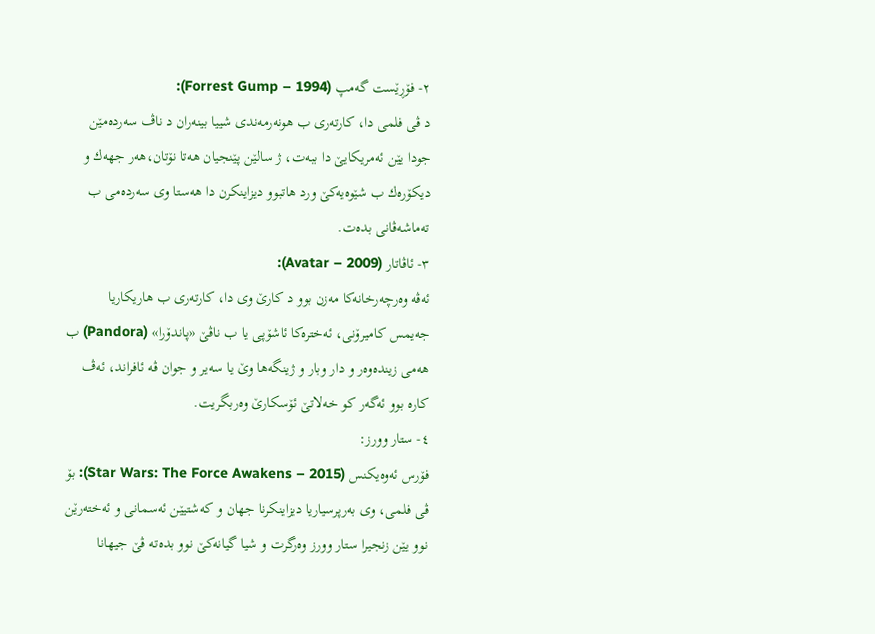٢- فۆڕێست گەمپ (Forrest Gump – 1994):
د ڤی فلمی دا، كارتەری ب هونەرمەندی شییا بینەران د ناڤ سەردەمێن جودا یێن ئەمریكایێ دا ببەت، ژ سالێن پێنجیان هەتا نۆتان،هەر جهەك و دیكۆرەك ب شێوەیەكێ ورد هاتبوو دیزاینكرن دا هەستا وی سەردەمی ب تەماشەڤانی بدەت.
٣- ئاڤاتار (Avatar – 2009):
ئەڤە وەرچەرخانەكا مەزن بوو د كارێ وی دا، كارتەری ب هاریكاریا جەیمس كامیرۆنی، ئەخترەكا ئاشۆپی یا ب ناڤێ «پاندۆرا» (Pandora) ب هەمی زیندەوەر و دار وبار و ژینگەها وێ یا سەیر و جوان ڤە ئافراند، ئەڤ كارە بوو ئەگەر كو خەلاتێ ئۆسكارێ وەربگریت.
٤- ستار وورز:
فۆرس ئەوەیكنس (Star Wars: The Force Awakens – 2015): بۆ ڤی فلمی، وی بەرپرسیاریا دیزاینكرنا جهان و كەشتیێن ئەسمانی و ئەختەرێن نوو یێن زنجیرا ستار وورز وەرگرت و شیا گیانەكێ نوو بدەتە ڤێ جیھانا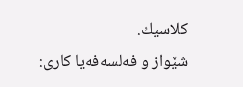كلاسیك.
شێواز و فەلسەفەیا كاری: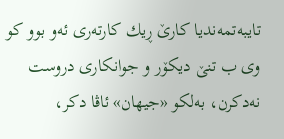تایبەتمەندیا كارێ ڕیك كارتەری ئەو بوو كو وی ب تنێ دیكۆر و جوانكاری دروست نەدكرن، بەلكو «جیهان» ئاڤا دكر،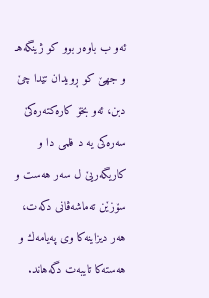ئەو ب باوەر بوو كو ژینگەهـ و جهێ كو ڕویدان تێدا چێ دبن، ئەو بخۆ كارەكتەرەكێ سەرەكی یە د فلمی دا و كاریگەریێ ل سەر هەست و سۆزێن تەماشەڤانی دكەت، هەر دیزاینەكا وی پەیامەك و هەستەكا تایبەت دگەهاند.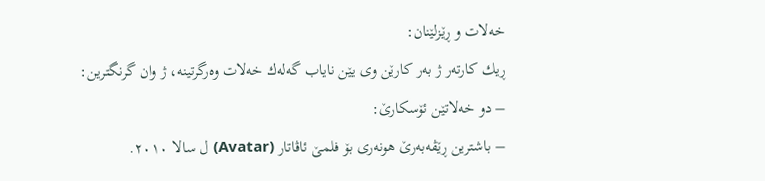خەلات و ڕێزلێنان:
ڕیك كارتەر ژ بەر كارێن وی یێن نایاب گەلەك خەلات وەرگرتینە، ژ وان گرنگترین:
– دو خەلاتێن ئۆسكارێ:
– باشترین ڕێڤەبەرێ هونەری بۆ فلمێ ئاڤاتار (Avatar) ل سالا ٢٠١٠.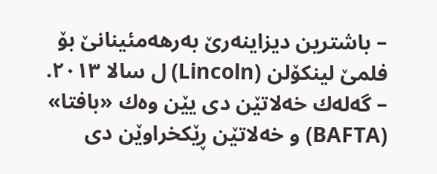– باشترین دیزاینەرێ بەرهەمئینانێ بۆ فلمێ لینكۆلن (Lincoln) ل سالا ٢٠١٣.
– گەلەك خەلاتێن دی یێن وەك «بافتا» (BAFTA) و خەلاتێن ڕێكخراوێن دی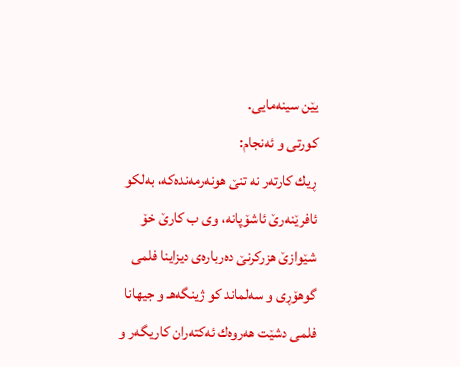یێن سینەمایی.
كورتی و ئەنجام:
ڕیك كارتەر نە تنێ هونەرمەندەكە، بەلكو ئافرێنەرێ ئاشۆپانە، وی ب كارێ خۆ شێوازێ هزركرنێ دەربارەی دیزاینا فلمی گوهۆڕی و سەلماند كو ژینگەهـ و جیهانا فلمی دشێت هەروەك ئەكتەران كاریگەر و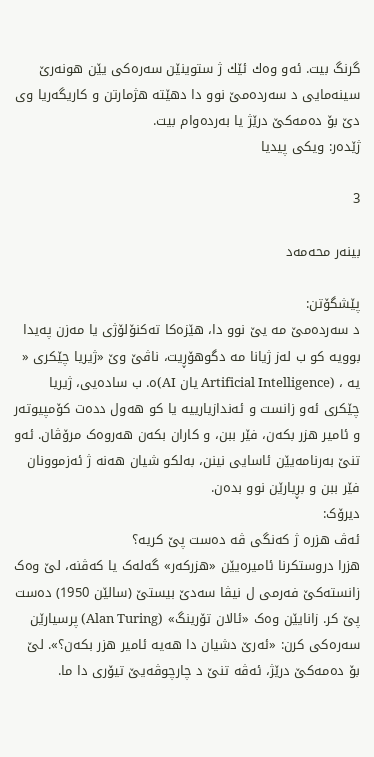گرنگ بیت. ئەو وەك ئێك ژ ستوینێن سەرەكی یێن هونەرێ سینەمایی د سەردەمێ نوو دا دهێتە هژمارتن و كاریگەریا وی دێ بۆ دەمەكێ درێژ یا بەردەوام بیت.
ژێدەر: ویكی پیدیا

3

بینەر محەمەد

پێشگۆتن:
د سەردەمێ مە یێ نوو دا، ھێزەکا تەکنۆلۆژی یا مەزن پەیدا بوویە کو ب لەز ژیانا مە دگوهۆڕیت، ناڤێ وێ «ژیریا چێکری « یە ، (Artificial Intelligence یان AI)ە. ب سادەیی، ژیریا چێکری ئەو زانست و ئەندازیارییە یا کو ھەول ددەت کۆمپیوتەر و ئامیر هزر بکەن، فێر ببن، و کاران بکەن ھەروەک مرۆڤان. ئەو تنێ بەرنامەیێن ئاسایی نینن، بەلکو شیان ھەنە ژ ئەزموونان فێر ببن و بڕیارێن نوو بدەن.
دیرۆک:
ئەڤ هزرە ژ کەنگی ڤە دەست پێ کریە؟
هزرا دروستکرنا ئامیرەیێن «هزرکەر» گەلەک یا کەڤنە، لێ وەک زانستەکێ فەرمی ل نیڤا سەدێ بیستێ (سالێن 1950) دەست پێ کر. زانایێن وەک «ئالان تۆرینگ» (Alan Turing) پرسیارێن سەرەکی کرن: «ئەرێ دشیان دا هەیە ئامیر هزر بکەن؟». لێ بۆ دەمەکێ درێژ، ئەڤە تنێ د چارچوڤەیێ تیۆری دا ما.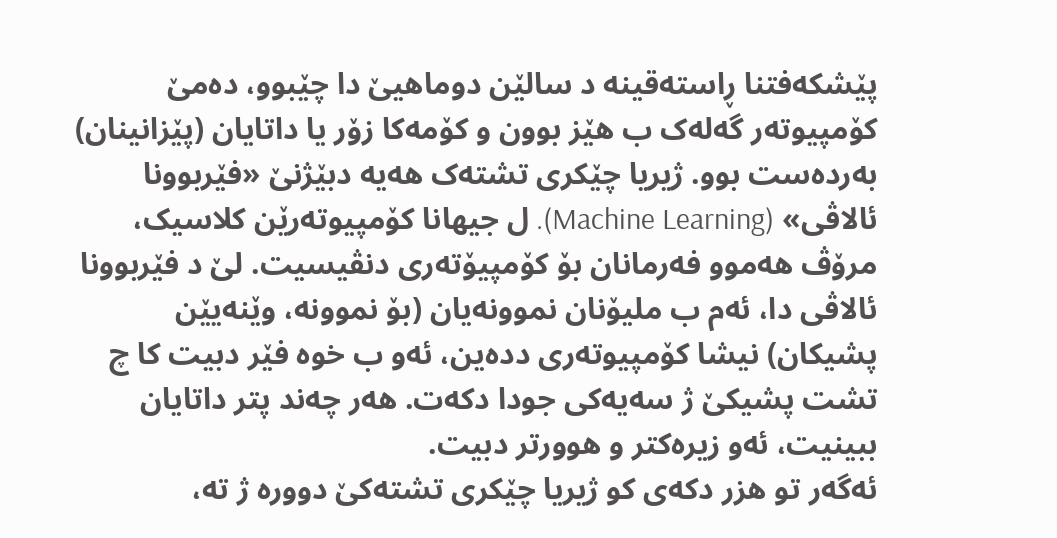پێشکەفتنا ڕاستەقینە د سالێن دوماھیێ دا چێبوو، دەمێ کۆمپیوتەر گەلەک ب ھێز بوون و کۆمەکا زۆر یا داتایان (پێزانینان) بەردەست بوو. ژیریا چێکری تشتەک ھەیە دبێژنێ «فێربوونا ئالاڤی» (Machine Learning). ل جیھانا کۆمپیوتەرێن کلاسیک، مرۆڤ ھەموو فەرمانان بۆ کۆمپیۆتەری دنڤیسیت. لێ د فێربوونا ئالاڤی دا، ئەم ب ملیۆنان نموونەیان (بۆ نموونە، وێنەیێن پشیکان) نیشا کۆمپیوتەری ددەین، ئەو ب خوه‌ فێر دبیت کا چ تشت پشیکێ ژ سەیه‌کی جودا دکەت. ھەر چەند پتر داتایان ببینیت، ئەو زیرەکتر و هوورتر دبیت.
ئەگەر تو هزر دکەی کو ژیریا چێکری تشتەکێ دوورە ژ تە،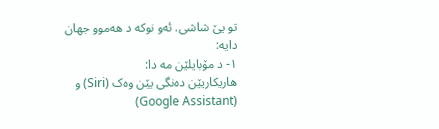تو یێ شاشی. ئەو نوکە د ھەموو جھان دایە:
١- د مۆبایلێن مە دا:
ھاریکاریێن دەنگی یێن وەک (Siri) و (Google Assistant)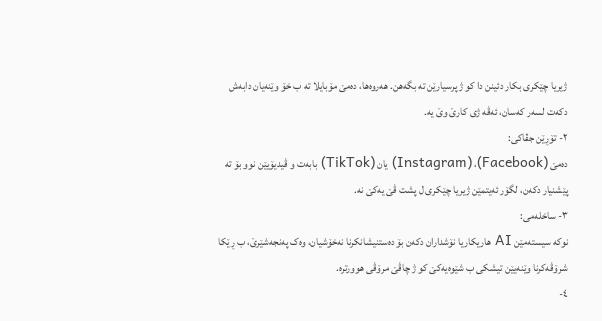ژیریا چێکری بکار دئینن دا کو ژ پرسیارێن تە بگەهن. هەروەها، دەمێ مۆبایلا تە ب خۆ وێنەیان دابەش دکەت لسەر کەسان، ئەڤە ژی کارێ وێ یە.
٢- تۆڕێن جڤاکی:
دەمێ (Facebook)، (Instagram) یان (TikTok) بابەت و ڤیدیۆیێن نوو بۆ تە پێشنیار دکەن، لگۆر ئەیتمێن ژیریا چێکری ل پشت ڤێ یەکێ نە.
٣- ساخلەمی:
نوکە سیستەمێن AI هاریکاریا نۆشداران دکەن بۆ دەستنیشانکرنا نەخۆشیان، وەک پەنجەشێرێ، ب ڕێکا شرۆڤەکرنا وێنەیێن تیشکی ب شێوەیەکێ کو ژ چاڤێ مرۆڤی هوورترە.
٤-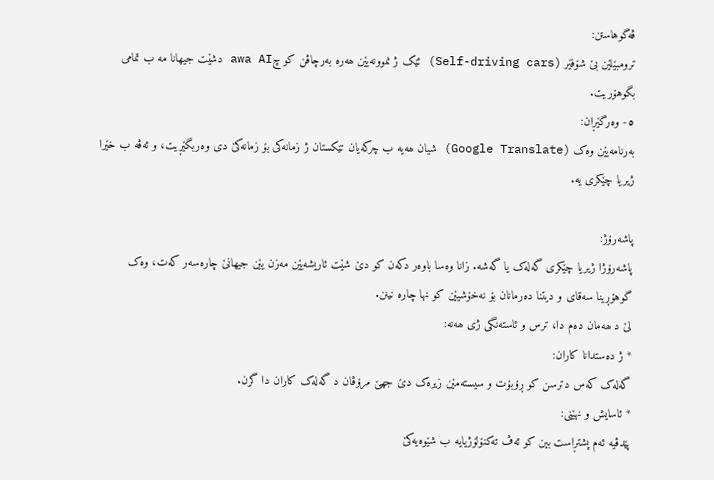ڤه‌گوهاستن:
ترومبێلێن بێ شۆفێر (Self-driving cars) ئێک ژ نموونەیێن ھەرە بەرچاڤن کو چawa AI دشێت جیھانا مە ب تمامی بگوهۆریت.
٥- وەرگێڕان:
بەرنامەیێن وەک (Google Translate) شیان ھەیە ب چرکەیان تێکستان ژ زمانەکی بۆ زمانەکێ دی وەربگێڕیت، و ئەڤە ب خێرا ژیریا چێکری یە.

پاشەرۆژ:
پاشەرۆژا ژیریا چێکری گەلەک یا گەشە. زانا وەسا باوەر دکەن کو دێ شێت ئاریشەیێن مەزن یێن جیھانێ چارەسەر کەت، وەک گوهۆڕینا سەقای و دیتنا دەرمانان بۆ نەخۆشیێن کو نها چارە نینن.
لێ د ھەمان دەم دا، ترس و ئاستەنگی ژی ھەنە:
* ژ دەستدانا کاران:
گەلەک کەس دترسن کو ڕۆبۆت و سیستەمێن زیرەک دێ جهێ مرۆڤان د گەلەک کاران دا گرن.
* ئاسایش و نهێنی:
پێدڤیە ئەم پشتڕاست بین کو ئەڤ تەکنۆلۆژیایە ب شێوەیەکێ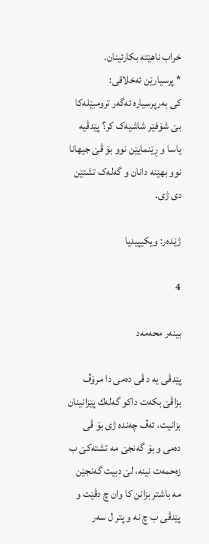خراب ناھێتە بکارئینان.
* پرسیارێن ئەخلاقی:
کی بەرپرسیارە ئەگەر ترومبێلەکا بێ شۆفێر شاشیەک کر؟ پێدڤیە یاسا و ڕێنمایێن نوو بۆ ڤێ جیھانا نوو بھێنە دانان و گەلەک تشتێن دی ژی.

ژێده‌ر: ویكیپیدیا

4

بینەر محەمەد

پێدڤی یە د ڤی دەمی دا مرۆڤ بزاڤێ بكەت داكو گەلەك پێزانینان بزانیت، ئەڤ چەندە ژی بۆ ڤی دەمی و بۆ گەنجێ مە تشتەكێ ب زەحمەت نینە، لێ دبیت گەنجێن مە باشتر بزانن كا وان چ دڤێت و پێدڤی ب چ نە و پتر ل سەر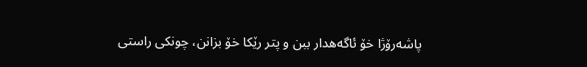پاشەرۆژا خۆ ئاگەهدار ببن و پتر رێكا خۆ بزانن، چونكی راستی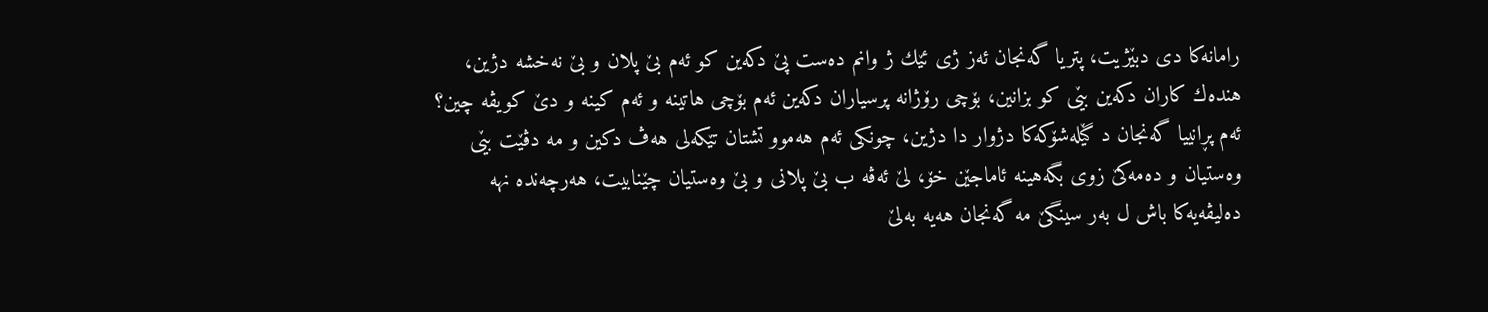رامانەكا دی دبێژیت، پتریا گەنجان ئەز ژی ئێك ژ وانم دەست پێ‌ دكەین كو ئەم بێ پلان و بێ نەخشە دژین، هندەك كاران دكەین بێی كو بزانین، بۆچی رۆژانە پرسیاران دكەین ئەم بۆچی هاتینە و ئەم كینە و دێ كویڤە چین؟ ئەم پڕانییا گەنجان د گێلەشۆكەكا دژوار دا دژین، چونكی ئەم هەموو تشتان تێكەلی هەڤ دكین و مە دڤێت بێی وەستیان و دەمەكێ زوی بگەهینە ئاماجێن خۆ، لێ ئەڤە ب بێ پلانی و بێ وەستیان چێنابیت، هەرچەندە نهە دەلیڤەیەكا باش ل بەر سینگێ مە گەنجان هەیە بەلێ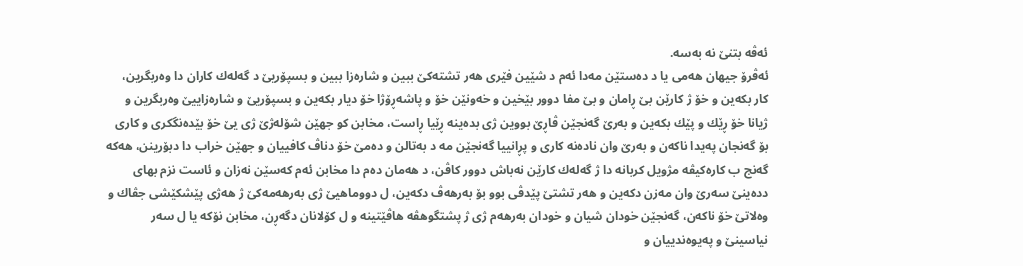ئەڤە بتنێ نە بەسە.
ئەڤرۆ جیهان هەمی یا د دەستێن مەدا ئەم د شێین فێری هەر تشتەكێ ببین و شارەزا ببین و بسپۆریێ د گەلەك كاران دا وەربگرین، كار بكەین و خۆ ژ كارێن بێ ڕامان و بێ مفا دوور بێخین و خەونێن خۆ و پاشەڕۆژا خۆ دیار بكەین و بسپۆریێ و شارەزاییێ وەربگرین و ژیانا خۆ ڕێك و پێك بكەین و بەرێ گەنجێن ڤاڕێ بووین ژی بدەینە ڕێیا ڕاست، مخابن كو جهێن شۆلەژێ ژی یێ خۆ بێدەنگكری و كاری بۆ گەنجان پەیدا ناكەن و بەرێ وان نادەنە كاری و پڕانییا گەنجێن مە د بەتالن و دەمێ خۆ دناڤ كافییان و جهێن خراب دا دبۆرینن، هەكە گەنج ب كارەكیڤە مژویل كربانە دا ژ گەلەك كارێن نەباش دوور كاڤن، د هەمان دەم دا مخابن ئەم كەسێن نەزان و ئاست نزم بهای ددەینێ سەرێ وان مەزن دكەین و هەر تشتێ پێدڤی بوو بۆ بەرهەڤ دكەین، ل دووماهیێ ژی بەرهەمەكێ ژ هەژی پێشكێشی جڤاك و وەلاتێ خۆ ناكەن، گەنجێن خودان شیان و خودان بەرهەم ژی ژ پشتگوهڤە هاڤێتینە و ل كۆلانان دگەڕن، مخابن نۆكە یا ل سەر نیاسینێ و پەیوەندییان و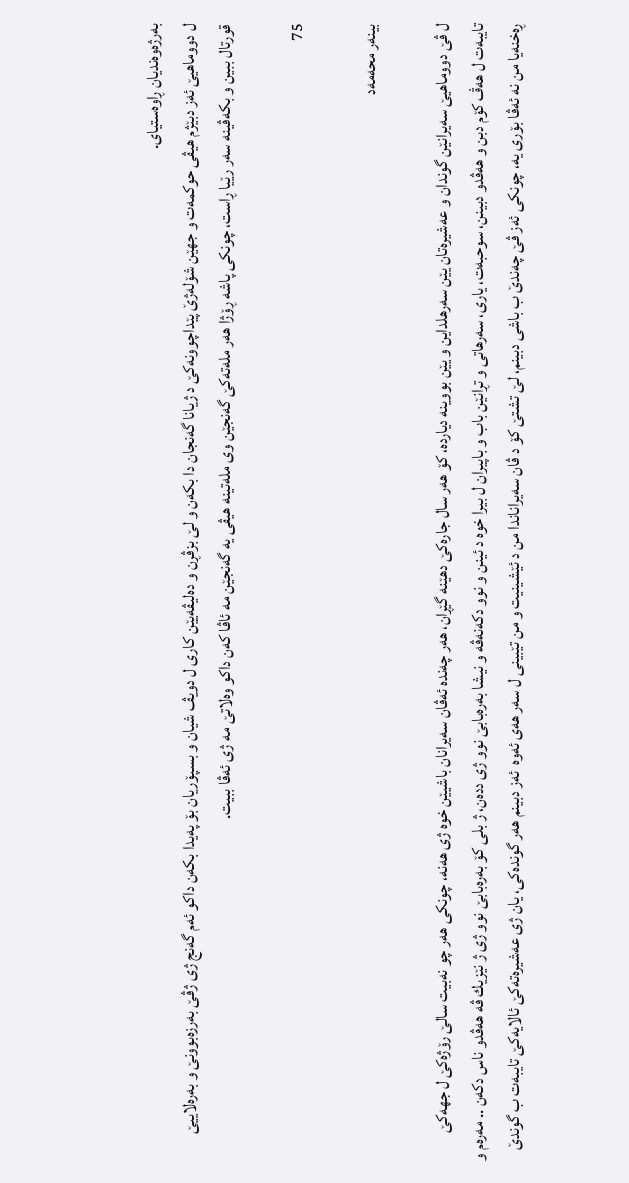بەرژەوەندیان ڕاوەستیای.
ل دووماهیێ ئەز دبێژم هیڤی حوكمەت و جهێن شۆلەژێ پێداچوونەكێ د ژیانا گەنجان دا بكەن و لێ بزڤڕن و دەلیڤەیێن كاری ل دویڤ شیان و بسپۆریان بۆ پەیدا بكەن داكو ئەم گەنج ژی ژڤێ بەرزەبوونێ و بەرەلاییێ قورتال ببین و بكەڤینە سەر رێیا ڕاست، چونكی پاشە ڕۆژا هەر ملەتەكێ گەنجێن وی ملەتینە هیڤی یە گەنجێن مە ئاڤا كەن داكو وەلاتێ مە ژی ئەڤا ببیت.

75

بینەر محەمەد

ل ڤێ دووماهیێ سەیرانێن گوندان و عەشیرەتان یێن سەرهلداین و یێن بووینە دیاردە، كۆ هەر سال جارەكێ دهێنە گێڕان، هەر چەندە ئەڤان سەیرانان باشیێن خوە ژی هەنە، چونكی هەر چو نەبیت سالێ رۆژەكێ ل جهەكێ تایبەت ل هەڤ كۆم دبن و هەڤدو دبینن، سوحبەت، یاری، سەرهاتی و تڕانێن باب و باپیران ل بیرا خوە د ئینن و نوو دكەنەڤە و نیشا بەرەبابێ نوو ژی ددەن، ژ بلی كۆ بەرەبابێ نوو ژی ژ نێزیك ڤە هەڤدو ناس دكەن .. مەرەم و ڕەخنەیا من نە ئەڤا بۆری یە، چونكی ئەز ڤێ چەندێ ب باشی دبینم، لێ تشتێ كۆ د ڤان سەیراناندا من د ئێشینیت و من تێبینی ل سەر هەی ئەوە  ئەز دبینم هەر گوندەكی، یان ژی عەشیرەتەكێ ئالایەكێ تایبەت ب گوندێ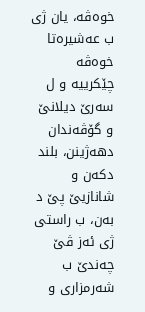خوەڤە، یان ژی ب عەشیرەتا خوەڤە چێكرییە و ل سەرێ دیلانێ و گۆڤەندان دهەژینن، بلند دكەن و شانازیێ پێ د بەن، ب راستی ژی ئەز ڤێ چەندێ ب شەرمزاری و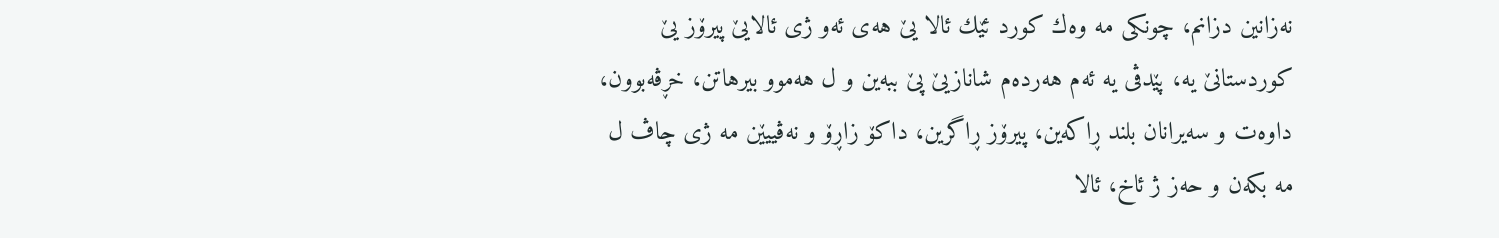نەزانین دزانم، چونكی مە وەك كورد ئێك ئالا یێ هەی ئەو ژی ئالایێ پیرۆز یێ كوردستانێ یە، پێدڤی یە ئەم هەردەم شانازیێ پێ ببەین و ل هەموو بیرهاتن، خڕڤەبوون، داوەت و سەیرانان بلند ڕاكەین، پیرۆز ڕاگرین، داكۆ زاڕۆ و نەڤییێن مە ژی چاڤ ل مە بكەن و حەز ژ ئاخ، ئالا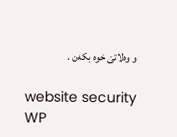و وەلاتێ خوە بكەن .

website security
WP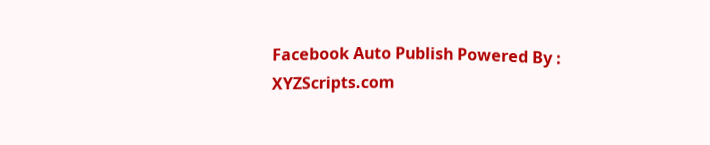Facebook Auto Publish Powered By : XYZScripts.com